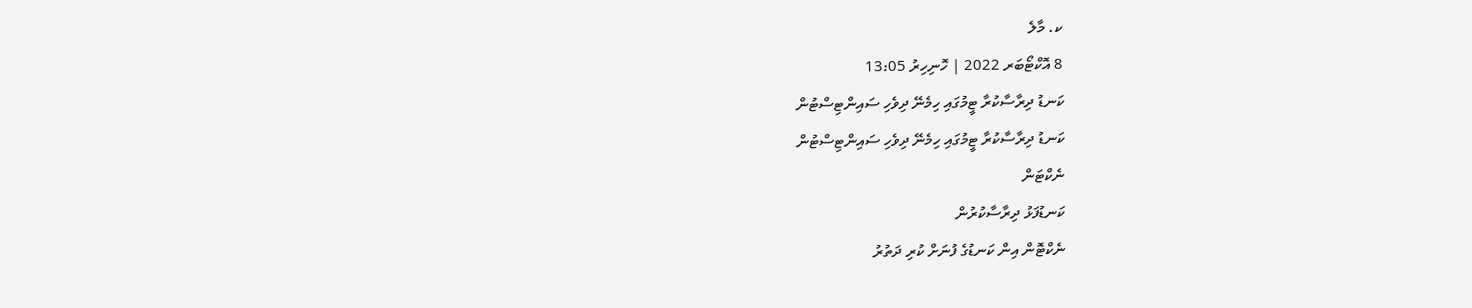ކ. މާލެ
8 އޮކްޓޯބަރ 2022 | ހޮނިހިރު 13:05
ކަނޑު ދިރާސާކުރާ ޓީމުގައި ހިމެނޭ ދިވެހި ސައިންޓިސްޓުން
ކަނޑު ދިރާސާކުރާ ޓީމުގައި ހިމެނޭ ދިވެހި ސައިންޓިސްޓުން
ނެކްޓަން
ކަނޑުފަޅު ދިރާސާކުރުން
ނެކްޓޮން އިން ކަނޑުގެ ފުނަށް ކުރި ދަތުރު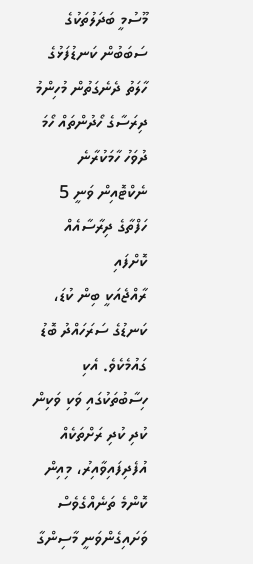މޫސުމީ ބަދަލުތަކުގެ ސަބަބުން ކަނޑުފަޅުގެ ހާލަތު ދެނެގަތުން މުހިންމު
ދިރަސާގެ ހޯދުންތައް ހޯމަ ދުވަހު ހާމަކުރާނެ
ނެކްޓޮއިން ވަނީ 5 ހަފްތާގެ ދިރާސާއެއް ކޮށްފައި
ރާއްޖެއަކީ ބިން ކުޑަ، ކަނޑުގެ ސަރަހައްދު ބޮޑު ގައުމެކެވެ. އެކި ހިސާބުތަކުގައި ވަކި ވަކިން ކުދި ކުދި ރަށްތަކެއް އުފެދިފައިވާއިރު، މިއިން ކޮންމެ ތަނެއްގެވެސް ވަށައިގެންވަނީ މާސިންގާ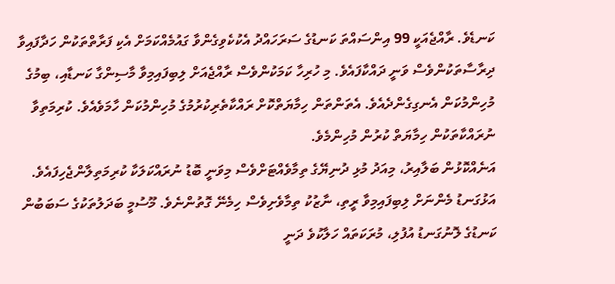ކަނޑެވެ. ރާއްޖެއަކީ 99 އިންސައްތަ ކަނޑުގެ ސަރަހައްދު އެކުކެވިގެންވާ ގައުމެއްކަމަށް އެކި ފަރާތްތަކުން ހަދާފައިވާ ދިރާސާތަކުންވެސް ވަނީ ދައްކާފައެވެ. މި ހުރިހާ ކަމަކުންވެސް ރާއްޖެއަށް ލިބިފައިމިވާ މާސިންގާ ކަނޑާއި، ބިމުގެ މުހިންމުކަން އެނގިގެންދެއެވެ. އެތަންތަން ހިމާޔަތްކޮށް ރައްކާތެރިކުރުމުގެ މުހިންމުކަން ހާމަވެއެވެ. ކުރިމަތިވާ ނުރައްކާތަކުން ހިމާޔަތް ކުރުން މުހިންމެވެ.
އަނެއްކޮޅުން ބަލާއިރު، މިއަދު މުޅި ދުނިޔޭގެ ތިމާވެއްޓަށްވެސް މިވަނީ ބޮޑު ނުރައްކަލަކާ ކުރިމަތިލާންޖެހިފައެވެ. އަޅުގަނޑު މެންނަށް ލިބިފައިމިވާ ރީތި، ނާޒުކު ތިމާވެށިވެސް ހިމެނޭ ގޮތުންނެވެ. މޫސުމީ ބަދަލުތަކުގެ ސަބަބުން ކަނޑުގެ ލޮނުގަނޑު އުފުލި، މުރަކަތައް ހަލާކުވެ ދަނީ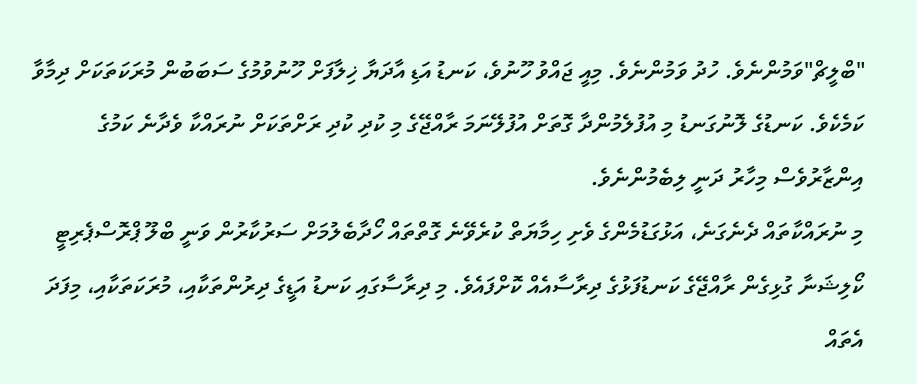"ބްލީޗް"ވަމުންނެވެ. ހުދު ވަމުންނެވެ. މިއީ ޖައްވު ހޫނުވެ، ކަނޑު އަޑި އާދަޔާ ޚިލާފަށް ހޫނުވުމުގެ ސަބަބުން މުރަކަތަކަށް ދިމާވާ ކަމެކެވެ. ކަނޑުގެ ލޮނުގަނޑު މި އުފުލެމުންދާ ގޮތަށް އުފުލޭނަމަ ރާއްޖޭގެ މި ކުދި ކުދި ރަށްތަކަށް ނުރައްކާ ވެދާނެ ކަމުގެ އިންޒާރުވެސް މިހާރު ދަނީ ލިބެމުންނެވެ.
މި ނުރައްކާތައް ދެނެގަނެ، އަޅުގަޑުމެންގެ ވެށި ހިމާޔަތް ކުރެވޭނެ ގޮތްތައް ހޯދާބެލުމަށް ސަރުކާރުން ވަނީ ބްލޫ ޕްރޮސްޕެރިޓީ ކޯލިޝަނާ ގުޅިގެން ރާއްޖޭގެ ކަނޑުފަޅުގެ ދިރާސާއެއް ކޮށްފައެވެ. މި ދިރާސާގައި ކަނޑު އަޑީގެ ދިރުންތަކާއި، މުރަކަތަކާއި، މިފަދަ އެތައް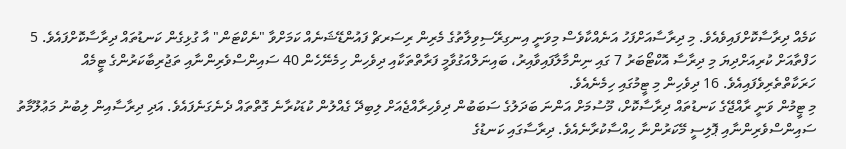ކަމެއް ދިރާސާކޮށްފައިވެއެވެ. މި ދިރާސާއަށްފަހު އަނެއްކާވެސް މިވަނީ އިނގިރޭސިވިލާތުގެ މެރިން ރިސަރޗް ފައުންޑޭޝަނެއް ކަމަށްވާ "ނެކްޓަން" އާ ގުޅިގެން ކަނޑުތައް ދިރާސާކޮށްފައެވެ. 5 ހަފްތާއަށް ކުރިއަށްދިޔަ މި ދިރާސާ އޮކްޓޯބަރު 7 ގައި ނިންމާލާފައިވާއިރު، ބައިނަލްއަގުވާމީ ފަރާތްތަކާއި ދިވެހިން ހިމެނޭހެން 40 ސައިންސްވެރިންނާއި ތަޖުރިބާކަރުންގެ ޓީމެއް ހަރަކާތްތެރިވެފައިއެވެ. 16 ދިވެހިން މި ޓީމުގައި ހިމެނެއެވެ.
މި ޓީމުން ވަނީ ރާއްޖޭގެ ކަނޑުތައް ދިރާސާކޮށް، މޫސުމަށް އަންނަ ބަދަލުގެ ސަބަބުން ދިވެހިރާއްޖެއަށް ލިބިދޭ ގެއްލުން ކުޑަކުރާނެ ގޮތްތައް ދެނެގަނެފައެވެ. އަދި ދިރާސާއިން ލިބުނު މަޢުލޫމާތު ސައިންސްވެރިންނާއި ޕޮލިސީ މޭކަރުންނާ ހިއްސާކުރާނެއެވެ. ދިރާސާގައި ކަނޑުގެ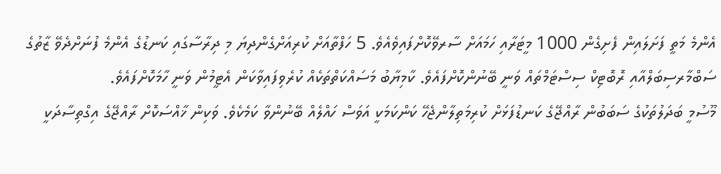އެންމެ މަތީ ފަށަލައިން ފެށިގެން 1000 މީޓަރާއި ހަމައަށް ސާރވޭކޮށްފައިވެއެވެ. 5 ހަފްތާއަށް ކުރިއަށްގެންދިޔަ މި ދިރާސާގައި ކަނޑުގެ އެންމެ ފުނަށްދެވޭ ޒާތުގެ ސަބްމާރސިބަލްއާއި ރޮބޮޓިކް ސިސްޓަމްތައް ވަނީ ބޭނުންކޮށްފައެވެ. ކާމިޔާބު މަސައްކަތްތަކެއް ކުރެވިފައިވާކަން އެޓީމުން ވަނީ ހާމަކޮށްފައެވެ.
މޫސުމީ ބަދަލުތަކުގެ ސަބަބުން ރާއްޖޭގެ ކަނޑުފަޅަށް ކުރިމަތިލާންޖެހޭ ކަންކަމަކީ އަވަސް ހައްލެއް ބޭނުންވާ ކަމެކެވެ. ވަކިން ޚާއްސަކޮށް ރާއްޖޭގެ އިގްތިސާދަކީ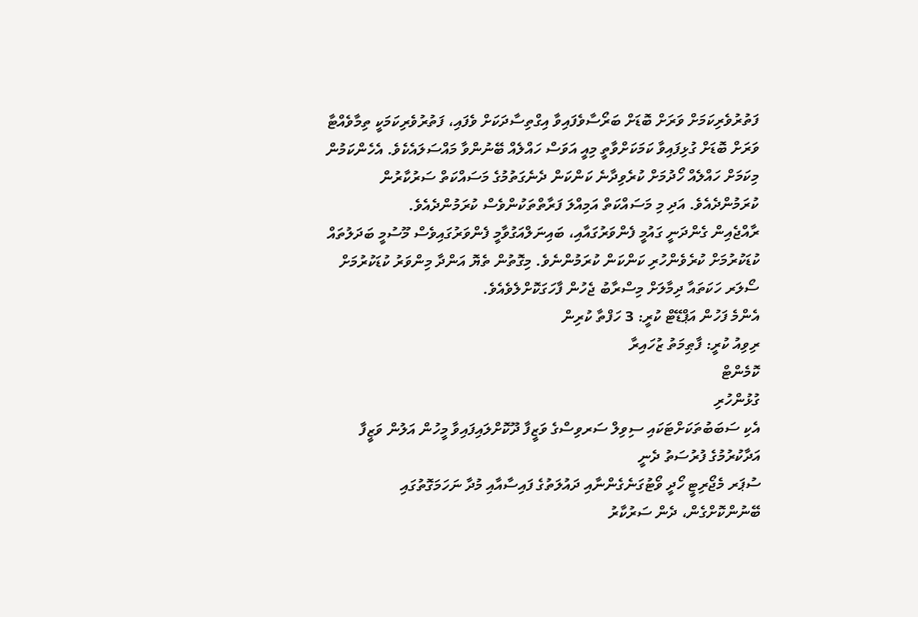ފަތުރުވެރިކަމަށް ވަރަށް ބޮޑަށް ބަރޯސާވެފައިވާ އިގްތިސާދަކަށް ވެފައި، ފަތުރުވެރިކަމަކީ ތިމާވެއްޓާ ވަރަށް ބޮޑަށް ގުޅިފައިވާ ކަމަކަށްވާތީ މިއީ އަވަސް ހައްލެއް ބޭނުންވާ މައްސަލައެކެވެ. އެހެންކަމުން މިކަމަށް ހައްލެއް ހޯދުމަށް ކުރެވިދާނެ ކަންކަން ދެނެގަތުމުގެ މަސައްކަތް ސަރުކާރުން ކުރަމުންދެއެވެ. އަދި މި މަސައްކަތް އަމިއްލަ ފަރާތްތަކުންވެސް ކުރަމުންދެއެވެ.
ރާއްޖެއިން ގެންދަނީ ގައުމީ ފެންވަރުގައާއި، ބައިނަލްއަގުވާމީ ފެންވަރުގައިވެސް މޫސުމީ ބަދަލުތައް ކުޑަކުރުމަށް ކުރެވެންހުރި ކަންކަން ކުރަމުންނެވެ. މިގޮތުން ތެޔޮ އަންދާ މިންވަރު ކުޑަކުރުމަށް ސޯލަރ ހަކަތައާ ދިމާލަށް މިސްރާބު ޖެހުން ފާހަގަކޮށްލެވެއެވެ.
އެންމެ ފަހުން އަޕްޑޭޓް ކުރީ: 3 ހަފްތާ ކުރިން
ރިވިއު ކުރީ: ފާޠިމަތު ޒުހައިރާ
ކޮމެންޓް
ގުޅުންހުރި
އެކި ސަބަބުތަކަށްޓަކައި ސިވިލް ސަރވިސްގެ ވަޒީފާ ދޫކޮށްލައިފައިވާ މީހުން އަލުން ވަޒީފާ އަދާކުރުމުގެ ފުރުސަތު ދެނީ
ސުޕަރ މެޖޯރިޓީ ހޯދީ ވޯޓުގަނެގެންނާއި ދައުލަތުގެ ފައިސާއާއި މުދާ ނަހަމަގޮތުގައި ބޭނުންކޮށްގެން، ދެން ސަރުކާރު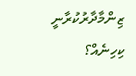ޒިންމާދާރުކުރާނީ ކިހިނެއް؟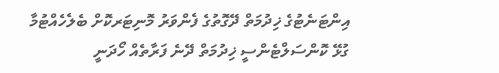އިންޓަނެޓުގެ ޚިދުމަތް ދޭގޮތުގެ ފެންވަރު މޮނިޓަރކޮށް ބެލެހެއްޓުމާ ގުޅޭ ކޮންސަލްޓެންސީ ޚިދުމަތް ދޭނެ ފަރާތެއް ހޯދަނީ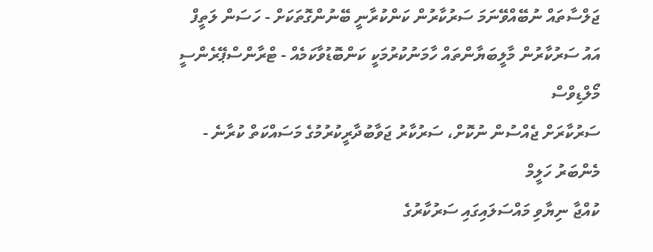ޖަލްސާތައް ނުބޭއްވޭނަމަ ސަރުކާރުން ކަންކުރާނީ ބޭނުންގޮތަކަށް - ހަސަން ލަތީފް
އައު ސަރުކާރުން މާލީބަޔާންތައް ހާމަނުކުރުމަކީ ކަންބޮޑުވާކަމެއް - ޓްރާންސްޕޭރެންސީ މޯލްޑިވްސް
ސަރުކާރަށް ޖެއްސުން ނުކޮށް، ސަރުކާރު ޖަވާބުދާރީކުރުމުގެ މަސައްކަތް ކުރާނެ - މެންބަރު ހަލީމް
ކުއްޖާ ނިޔާވި މައްސަލައިގައި ސަރުކާރުގެ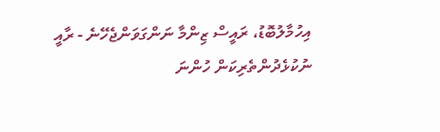އިހުމާލުބޮޑު، ރައީސް ޒިންމާ ނަންގަވަންޖެހޭނެ - ރާއީ
ނުކުޅެދުންތެރިކަން ހުންނަ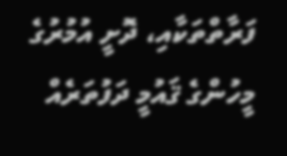ފަރާތްތަކާއި، ދޮށީ އުމުރުގެ މީހުންގެ ޤައުމީ ދަފުތަރެއް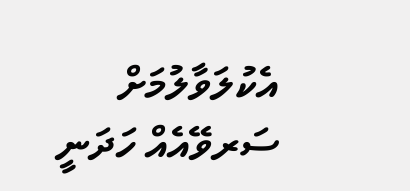އެކުލަވާލުމަށް ސަރވޭއެއް ހަދަނީ